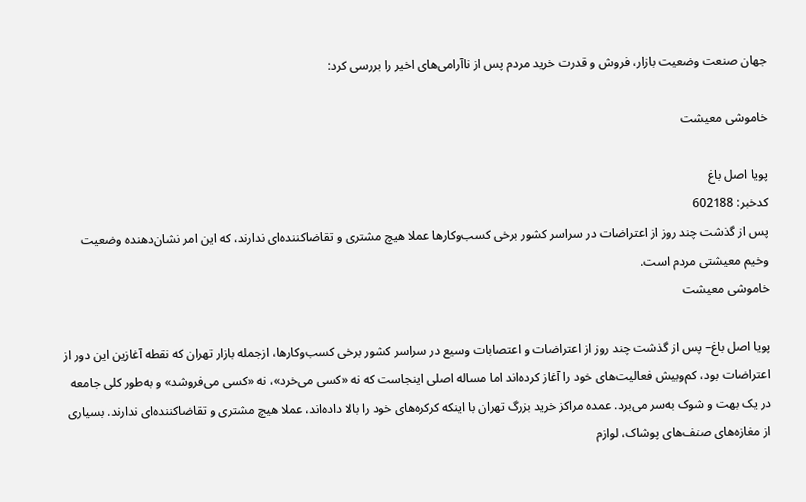جهان‌ صنعت وضعیت بازار، فروش و قدرت خرید مردم پس از ناآرامی‌های اخیر را بررسی کرد:

خاموشی معیشت

پویا اصل باغ
کدخبر: 602188
پس از گذشت چند روز از اعتراضات در سراسر کشور برخی کسب‌وکارها عملا هیچ مشتری و تقاضا‌کننده‌ای ندارند، که این امر نشان‌دهنده وضعیت وخیم معیشتی مردم است.
خاموشی معیشت

پویا اصل‌ باغ– پس از گذشت چند روز از اعتراضات و اعتصابات وسیع در سراسر کشور برخی کسب‌وکارها، ازجمله بازار تهران که نقطه آغازین این دور از اعتراضات بود، کم‌وبیش فعالیت‌های خود را آغاز کرده‌اند اما مساله اصلی اینجاست که نه «کسی می‌خرد»، نه «کسی می‌فروشد» و به‌طور کلی جامعه در یک بهت و شوک به‌سر می‌برد. عمده مراکز خرید بزرگ تهران با اینکه کرکره‌های خود را بالا داده‌اند، عملا هیچ مشتری و تقاضا‌کننده‌ای ندارند. بسیاری از مغازه‌های صنف‌های پوشاک، لوازم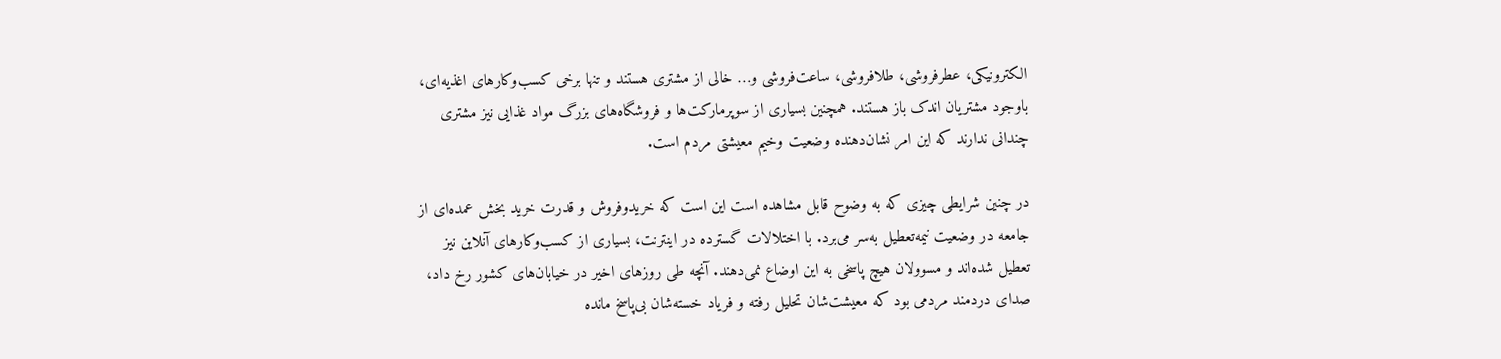الکترونیکی، عطر‌فروشی، طلا‌فروشی، ساعت‌فروشی و… خالی از مشتری هستند و تنها برخی کسب‌وکارهای اغذیه‌ای، باوجود مشتریان اندک باز هستند. همچنین بسیاری از سوپرمارکت‌ها و فروشگاه‌های بزرگ مواد غذایی نیز مشتری چندانی ندارند که این امر نشان‌دهنده وضعیت وخیم معیشتی مردم است.

در چنین شرایطی چیزی که به وضوح قابل مشاهده است این است که خریدوفروش و قدرت خرید بخش عمده‌ای از جامعه در وضعیت نیمه‌تعطیل به‌سر می‌برد. با اختلالات گسترده در اینترنت، بسیاری از کسب‌وکارهای آنلاین نیز تعطیل شده‌اند و مسوولان هیچ پاسخی به این اوضاع نمی‌دهند. آنچه طی روزهای اخیر در خیابان‌های کشور رخ داد، صدای دردمند مردمی بود که معیشت‌شان تحلیل رفته و فریاد خسته‌شان بی‌پاسخ مانده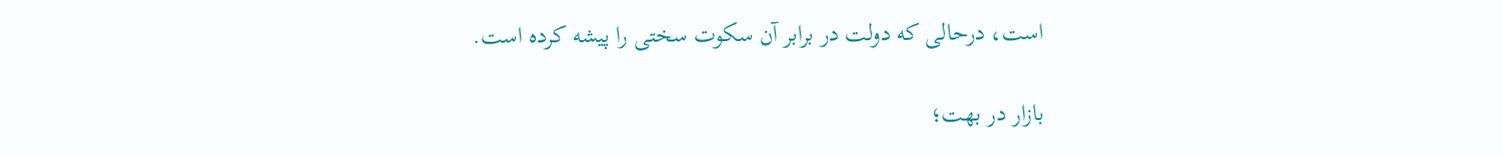است، درحالی که دولت در برابر آن سکوت سختی را پیشه کرده است.

بازار در بهت؛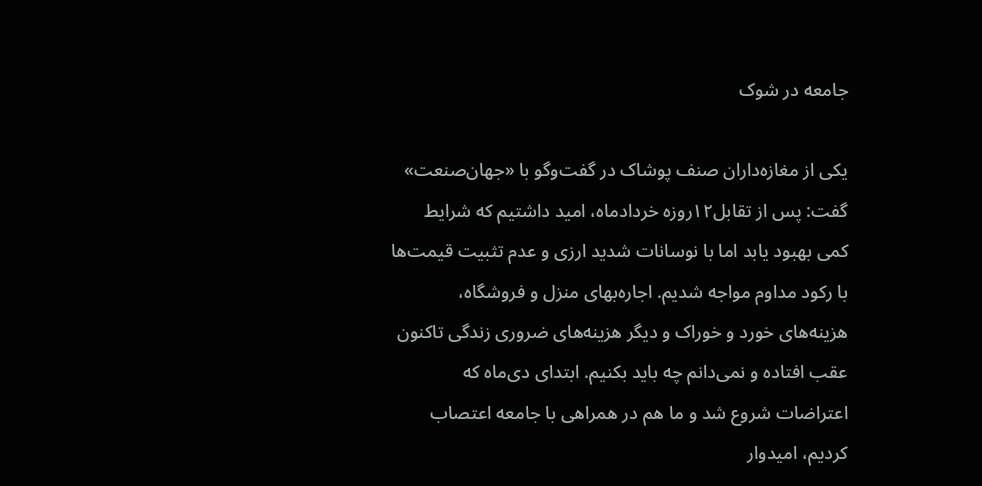جامعه در شوک

یکی از مغازه‌داران صنف پوشاک در گفت‌وگو با «جهان‌صنعت» گفت: پس از تقابل۱۲‌روزه خردادماه، امید داشتیم که شرایط کمی بهبود یابد اما با نوسانات شدید ارزی و عدم تثبیت قیمت‌ها با رکود مداوم مواجه شدیم. اجاره‌بهای منزل و فروشگاه، هزینه‌های خورد و خوراک و دیگر هزینه‌های ضروری زندگی تاکنون عقب افتاده و نمی‌دانم چه باید بکنیم. ابتدای دی‌ماه که اعتراضات شروع شد و ما هم در همراهی با جامعه اعتصاب کردیم، امیدوار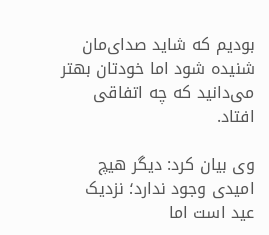بودیم که شاید صدای‌مان شنیده شود اما خودتان بهتر می‌دانید که چه اتفاقی افتاد.

وی بیان کرد: دیگر هیچ امیدی وجود ندارد؛ نزدیک عید است اما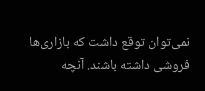نمی‌توان توقع داشت که بازاری‌ها فروشی داشته باشند. آنچه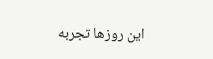این روزها تجربه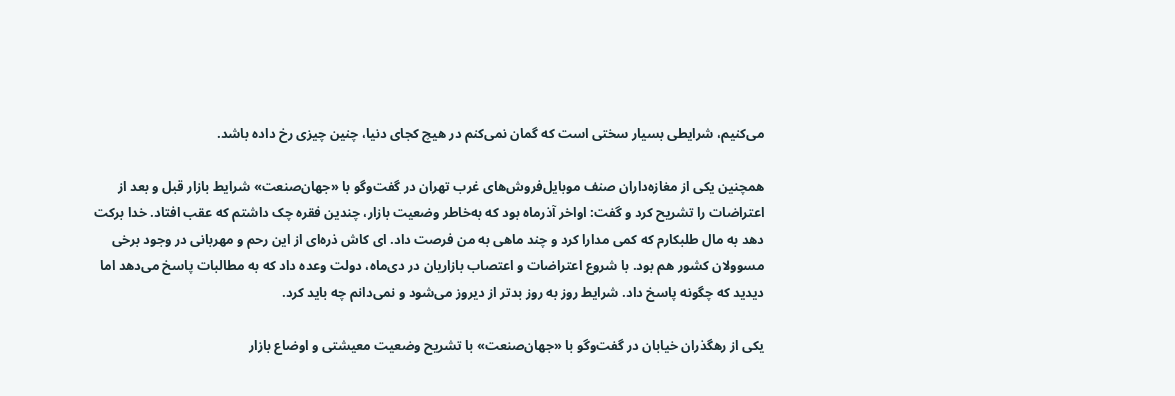می‌کنیم، شرایطی بسیار سختی است که گمان نمی‌کنم در هیچ کجای دنیا، چنین چیزی رخ داده باشد.

همچنین یکی از مغازه‌داران صنف موبایل‌فروش‌های غرب تهران در گفت‌وگو با «جهان‌صنعت» شرایط بازار قبل و بعد از اعتراضات را تشریح کرد و گفت: اواخر آذرماه بود که به‌خاطر وضعیت بازار، چندین فقره چک داشتم که عقب افتاد. خدا برکت دهد به مال طلبکارم که کمی مدارا کرد و چند ماهی به من فرصت داد. ای کاش ذره‌ای از این رحم و مهربانی در وجود برخی مسوولان کشور هم بود. با شروع اعتراضات و اعتصاب بازاریان در دی‌ماه، دولت وعده داد که به مطالبات پاسخ می‌دهد اما دیدید که چگونه پاسخ داد. شرایط روز به روز بدتر از دیروز می‌شود و نمی‌دانم چه باید کرد.

یکی از رهگذران خیابان در گفت‌وگو با «جهان‌صنعت» با تشریح وضعیت معیشتی و اوضاع بازار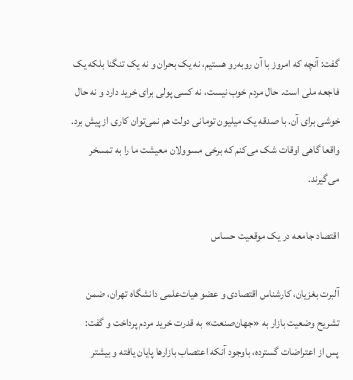گفت: آنچه که امروز با آن روبه‌رو هستیم، نه یک بحران و نه یک تنگنا بلکه یک فاجعه ملی است. حال مردم خوب نیست، نه کسی پولی برای خرید دارد و نه حال خوشی برای آن. با صدقه یک میلیون تومانی دولت هم نمی‌توان کاری از پیش برد. واقعا گاهی اوقات شک می‌کنم که برخی مسوولان معیشت ما را به تمسخر می‌گیرند.

اقتصاد جامعه در یک موقعیت حساس

آلبرت بغزیان، کارشناس اقتصادی و عضو هیات‌علمی دانشگاه تهران، ضمن تشریح وضعیت بازار به «جهان‌صنعت» به قدرت خرید مردم پرداخت و گفت: پس از اعتراضات گسترده، باوجود آنکه اعتصاب بازارها پایان یافته و بیشتر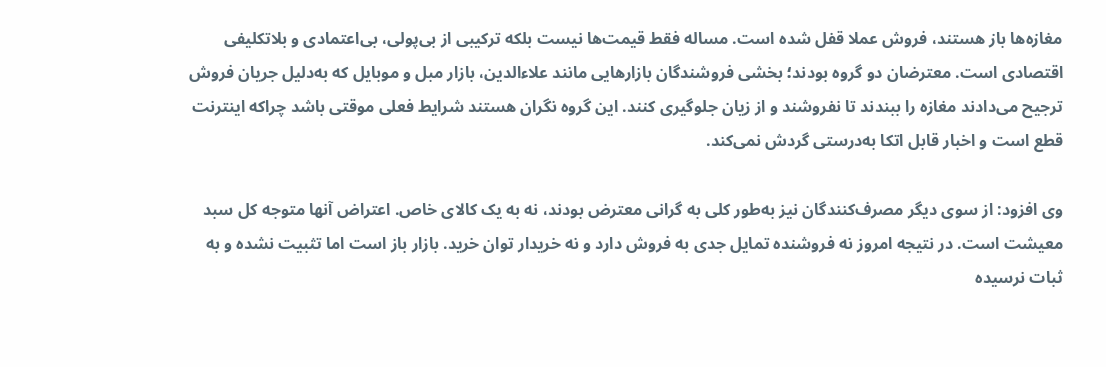مغازه‌ها باز هستند، فروش عملا قفل شده است. مساله فقط قیمت‌ها نیست بلکه ترکیبی از بی‌پولی، بی‌اعتمادی و بلاتکلیفی اقتصادی است. معترضان دو گروه بودند؛ بخشی فروشندگان بازارهایی مانند علاءالدین، بازار مبل و موبایل که به‌دلیل جریان فروش ترجیح می‌دادند مغازه را ببندند تا نفروشند و از زیان جلوگیری کنند. این گروه نگران‌ هستند شرایط فعلی موقتی باشد چراکه اینترنت قطع است و اخبار قابل اتکا به‌درستی گردش نمی‌کند.

وی افزود: از سوی دیگر مصرف‌کنندگان نیز به‌طور کلی به گرانی معترض بودند، نه به یک کالای خاص. اعتراض آنها متوجه کل سبد معیشت است. در نتیجه امروز نه فروشنده تمایل جدی به فروش دارد و نه خریدار توان خرید. بازار باز است اما تثبیت نشده و به ثبات نرسیده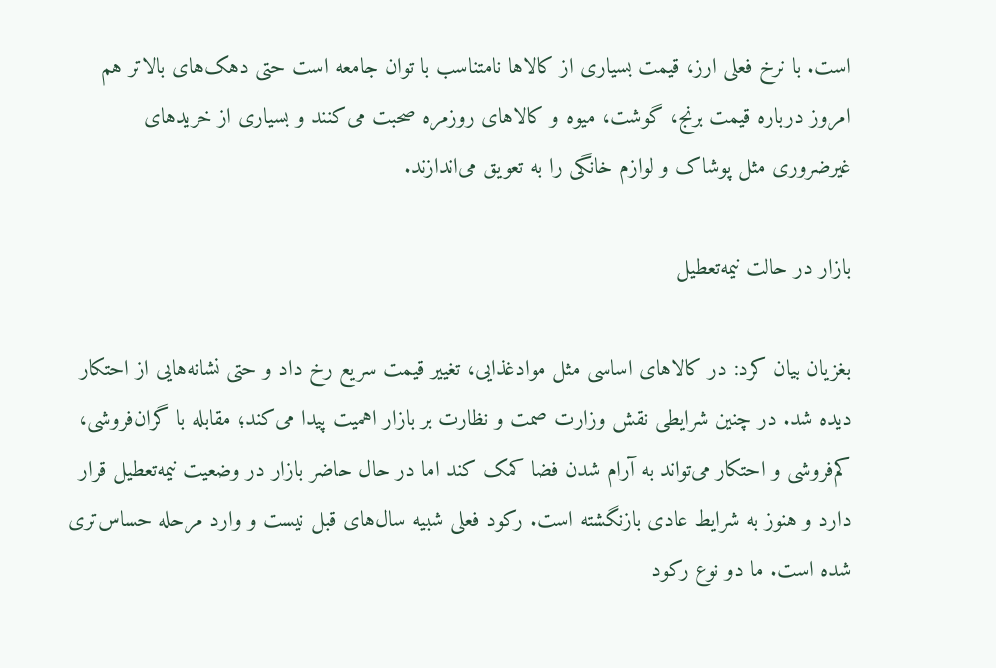است. با نرخ فعلی ارز، قیمت بسیاری از کالاها نامتناسب با توان جامعه است حتی دهک‌های بالاتر هم امروز درباره قیمت برنج، گوشت، میوه و کالاهای روزمره صحبت می‌کنند و بسیاری از خریدهای غیرضروری مثل پوشاک و لوازم خانگی را به تعویق می‌اندازند.

بازار در حالت نیمه‌تعطیل

بغزیان بیان کرد: در کالاهای اساسی مثل موادغذایی، تغییر قیمت سریع رخ داد و حتی نشانه‌هایی از احتکار دیده شد. در چنین شرایطی نقش وزارت صمت و نظارت بر بازار اهمیت پیدا می‌کند؛ مقابله با گران‌فروشی، کم‌فروشی و احتکار می‌تواند به آرام ‌شدن فضا کمک کند اما در حال ‌حاضر بازار در وضعیت نیمه‌تعطیل قرار دارد و هنوز به شرایط عادی بازنگشته است. رکود فعلی شبیه سال‌های قبل نیست و وارد مرحله حساس‌تری شده است. ما دو نوع رکود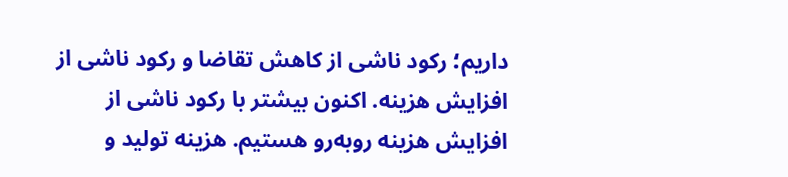داریم؛ رکود ناشی از کاهش تقاضا و رکود ناشی از افزایش هزینه. اکنون بیشتر با رکود ناشی از افزایش هزینه روبه‌رو هستیم. هزینه تولید و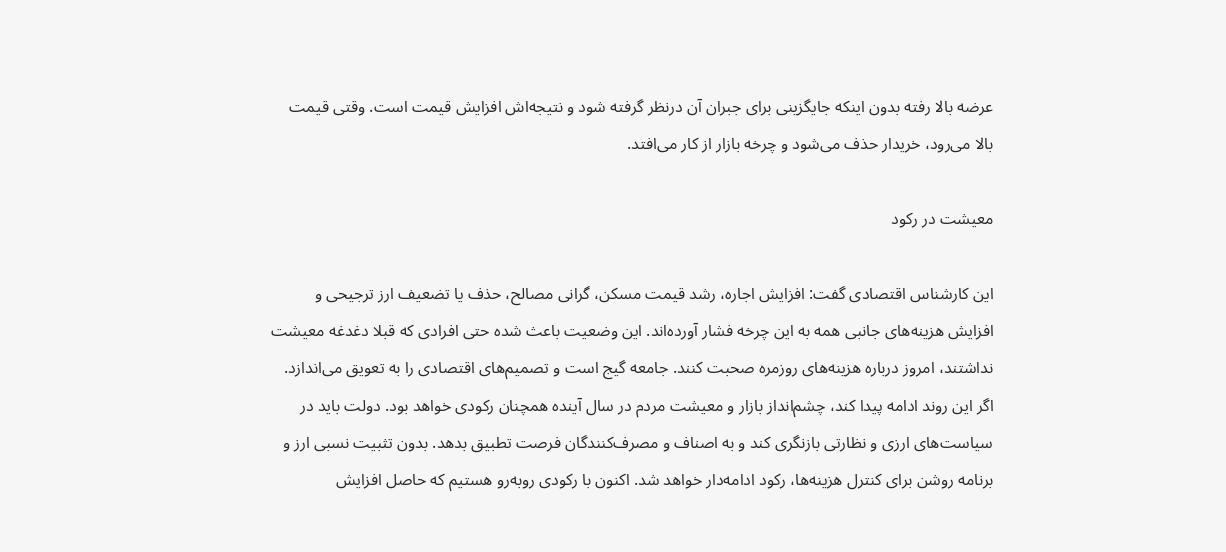عرضه بالا رفته بدون اینکه جایگزینی برای جبران آن درنظر گرفته شود و نتیجه‌اش افزایش قیمت است. وقتی قیمت بالا می‌رود، خریدار حذف می‌شود و چرخه بازار از کار می‌افتد.

معیشت در رکود

این کارشناس اقتصادی گفت: افزایش اجاره، رشد قیمت مسکن، گرانی مصالح، حذف یا تضعیف ارز ترجیحی و افزایش هزینه‌های جانبی همه به این چرخه فشار آورده‌اند. این وضعیت باعث شده حتی افرادی که قبلا دغدغه معیشت نداشتند، امروز درباره هزینه‌های روزمره صحبت کنند. جامعه گیج است و تصمیم‌های اقتصادی را به تعویق می‌اندازد. اگر این روند ادامه پیدا کند، چشم‌انداز بازار و معیشت مردم در سال آینده همچنان رکودی خواهد بود. دولت باید در سیاست‌های ارزی و نظارتی بازنگری کند و به اصناف و مصرف‌کنندگان فرصت تطبیق بدهد. بدون تثبیت نسبی ارز و برنامه روشن برای کنترل هزینه‌ها، رکود ادامه‌دار خواهد شد. اکنون با رکودی روبه‌رو هستیم که حاصل افزایش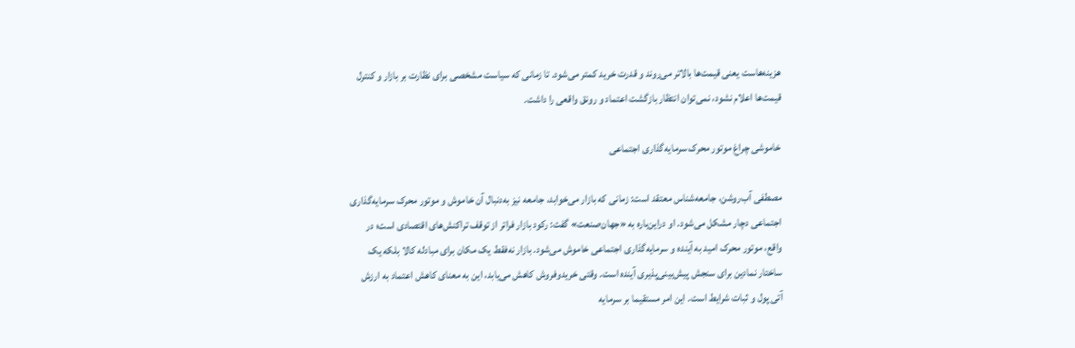هزینه‌هاست یعنی قیمت‌ها بالاتر می‌روند و قدرت خرید کمتر می‌شود. تا زمانی که سیاست مشخصی برای نظارت بر بازار و کنترل قیمت‌ها اعلام نشود، نمی‌توان انتظار بازگشت اعتماد و رونق واقعی را داشت.

خاموشی چراغ موتور محرک سرمایه‌گذاری اجتماعی

مصطفی آب‌روشن، جامعه‌شناس معتقد است: زمانی که بازار می‌خوابد، جامعه نیز به‌دنبال آن خاموش و موتور محرک سرمایه‌گذاری اجتماعی دچار مشکل می‌شود. او دراین‌باره به «جهان‌صنعت» گفت: رکود بازار فراتر از توقف تراکنش‌های اقتصادی است؛ در واقع، موتور محرک امید به آینده و سرمایه‌گذاری اجتماعی خاموش می‌شود. بازار نه‌فقط یک مکان برای مبادله کالا بلکه یک ساختار نمادین برای سنجش پیش‌بینی‌پذیری آینده است. وقتی خریدوفروش کاهش می‌یابد، این به معنای کاهش اعتماد به ارزش آتی پول و ثبات شرایط است. این امر مستقیما بر سرمایه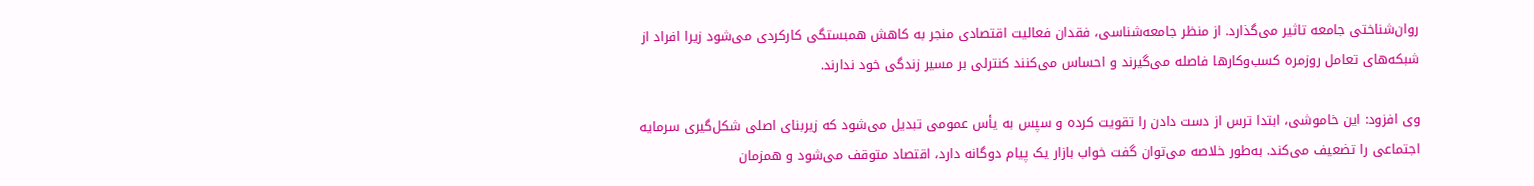روان‌شناختی جامعه تاثیر می‌گذارد. از منظر جامعه‌شناسی، فقدان فعالیت اقتصادی منجر به کاهش همبستگی کارکردی می‌شود زیرا افراد از شبکه‌های تعامل روزمره کسب‌وکارها فاصله می‌گیرند و احساس می‌کنند کنترلی بر مسیر زندگی خود ندارند.

وی افزود: این خاموشی، ابتدا ترس از دست دادن را تقویت کرده و سپس به یأس عمومی تبدیل می‌شود که زیربنای اصلی شکل‌گیری سرمایه اجتماعی را تضعیف می‌کند. به‌طور خلاصه می‌توان گفت خواب بازار یک پیام دوگانه دارد، اقتصاد متوقف می‌شود و همزمان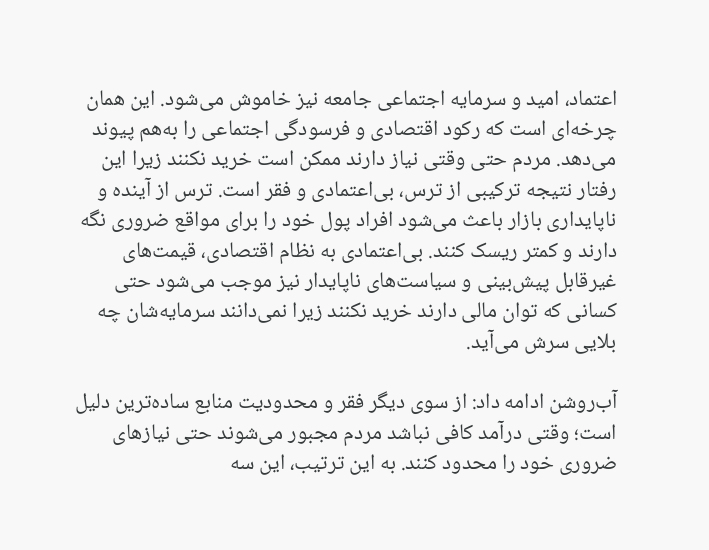اعتماد، امید و سرمایه اجتماعی جامعه نیز خاموش می‌شود. این همان چرخه‌ای است که رکود اقتصادی و فرسودگی اجتماعی را به‌هم پیوند می‌دهد. مردم حتی وقتی نیاز دارند ممکن است خرید نکنند زیرا این رفتار نتیجه ترکیبی از ترس، بی‌اعتمادی و فقر است. ترس از آینده و ناپایداری بازار باعث می‌شود افراد پول خود را برای مواقع ضروری نگه دارند و کمتر ریسک کنند. بی‌اعتمادی به نظام اقتصادی، قیمت‌های غیرقابل پیش‌بینی و سیاست‌های ناپایدار نیز موجب می‌شود حتی کسانی که توان مالی دارند خرید نکنند زیرا نمی‌دانند سرمایه‌شان چه بلایی سرش می‌آید.

آب‌روشن ادامه داد: از سوی دیگر فقر و محدودیت منابع ساده‌ترین دلیل است؛ وقتی درآمد کافی نباشد مردم مجبور می‌شوند حتی نیازهای ضروری خود را محدود کنند. به این ترتیب، این سه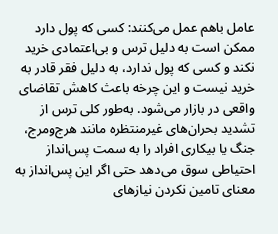عامل باهم عمل می‌کنند: کسی که پول دارد ممکن است به دلیل ترس و بی‌اعتمادی خرید نکند و کسی که پول ندارد، به دلیل فقر قادر به خرید نیست و این چرخه باعث کاهش تقاضای واقعی در بازار می‌شود. به‌طور کلی ترس از تشدید بحران‌های غیرمنتظره مانند هرج‌ومرج، جنگ یا بیکاری افراد را به سمت پس‌انداز احتیاطی سوق می‌دهد حتی اگر این پس‌انداز به معنای تامین نکردن نیازهای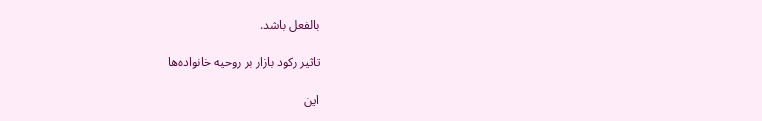بالفعل باشد.

تاثیر رکود بازار بر روحیه خانواده‌ها

این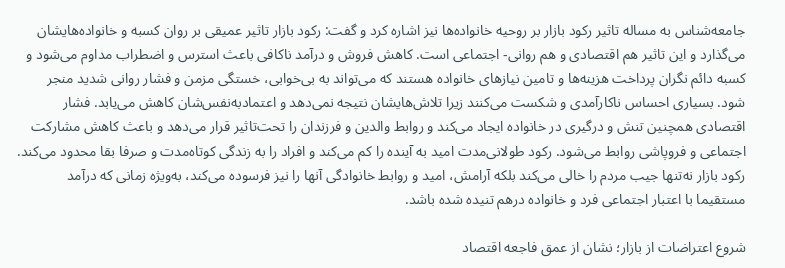جامعه‌شناس به مساله تاثیر رکود بازار بر روحیه خانواده‌ها نیز اشاره کرد و گفت: رکود بازار تاثیر عمیقی بر روان کسبه و خانواده‌هایشان می‌گذارد و این تاثیر هم اقتصادی و هم روانی- اجتماعی است. کاهش فروش و درآمد ناکافی باعث استرس و اضطراب مداوم می‌شود و کسبه دائم نگران پرداخت هزینه‌ها و تامین نیازهای خانواده هستند که می‌تواند به بی‌خوابی، خستگی مزمن و فشار روانی شدید منجر شود. بسیاری احساس ناکارآمدی و شکست می‌کنند زیرا تلاش‌هایشان نتیجه نمی‌دهد و اعتمادبه‌نفس‌شان کاهش می‌یابد. فشار اقتصادی همچنین تنش و درگیری در خانواده ایجاد می‌کند و روابط والدین و فرزندان را تحت‌تاثیر قرار می‌دهد و باعث کاهش مشارکت اجتماعی و فروپاشی روابط می‌شود. رکود طولانی‌مدت امید به آینده را کم می‌کند و افراد را به زندگی کوتاه‌مدت و صرفا بقا محدود می‌کند. رکود بازار نه‌تنها جیب مردم را خالی می‌کند بلکه آرامش، امید و روابط خانوادگی آنها را نیز فرسوده می‌کند، به‌ویژه زمانی که درآمد مستقیما با اعتبار اجتماعی فرد و خانواده درهم تنیده شده باشد.

شروع اعتراضات از بازار؛ نشان از عمق فاجعه اقتصاد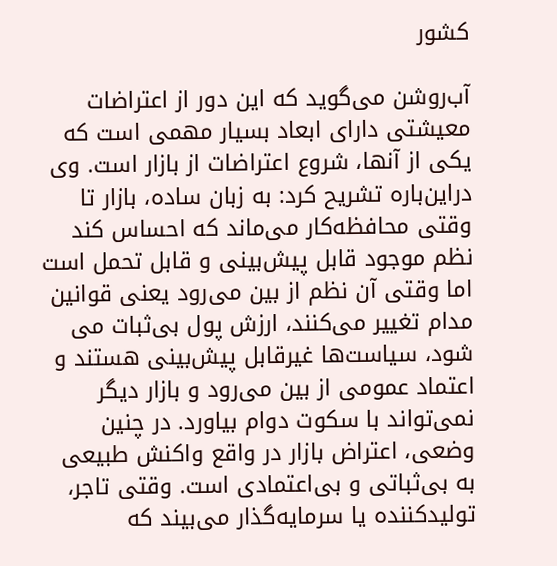کشور

آب‌روشن می‌گوید که این دور از اعتراضات معیشتی دارای ابعاد بسیار مهمی است که یکی از آنها، شروع اعتراضات از بازار است. وی دراین‌باره تشریح کرد: به زبان ساده، بازار تا وقتی محافظه‌کار می‌ماند که احساس کند نظم موجود قابل پیش‌بینی و قابل تحمل است اما وقتی آن نظم از بین می‌رود یعنی قوانین مدام تغییر می‌کنند، ارزش پول بی‌ثبات می شود، سیاست‌ها غیرقابل پیش‌بینی هستند و اعتماد عمومی از بین می‌رود و بازار دیگر نمی‌تواند با سکوت دوام بیاورد. در چنین وضعی، اعتراض بازار در واقع واکنش طبیعی به بی‌ثباتی و بی‌اعتمادی است. وقتی تاجر، تولیدکننده یا سرمایه‌گذار می‌بیند که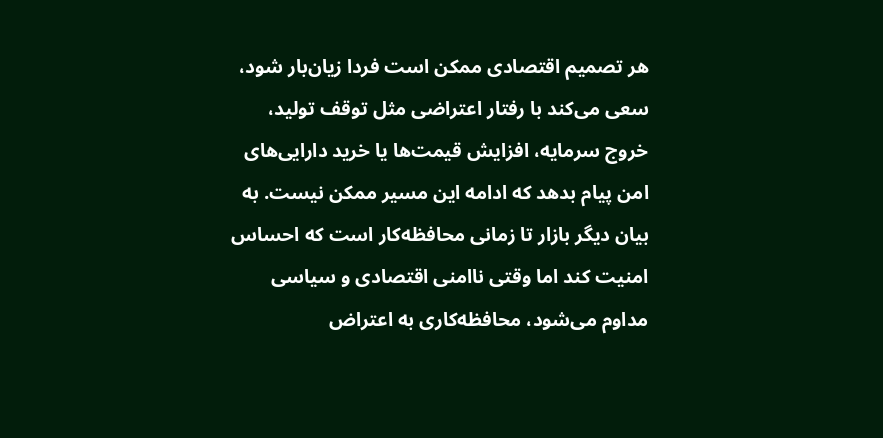هر تصمیم اقتصادی ممکن است فردا زیان‌بار شود، سعی می‌کند با رفتار اعتراضی مثل توقف تولید، خروج سرمایه، افزایش قیمت‌ها یا خرید دارایی‌های امن پیام بدهد که ادامه‌ این مسیر ممکن نیست. به بیان دیگر بازار تا زمانی محافظه‌کار است که احساس امنیت کند اما وقتی ناامنی اقتصادی و سیاسی مداوم می‌شود، محافظه‌کاری به اعتراض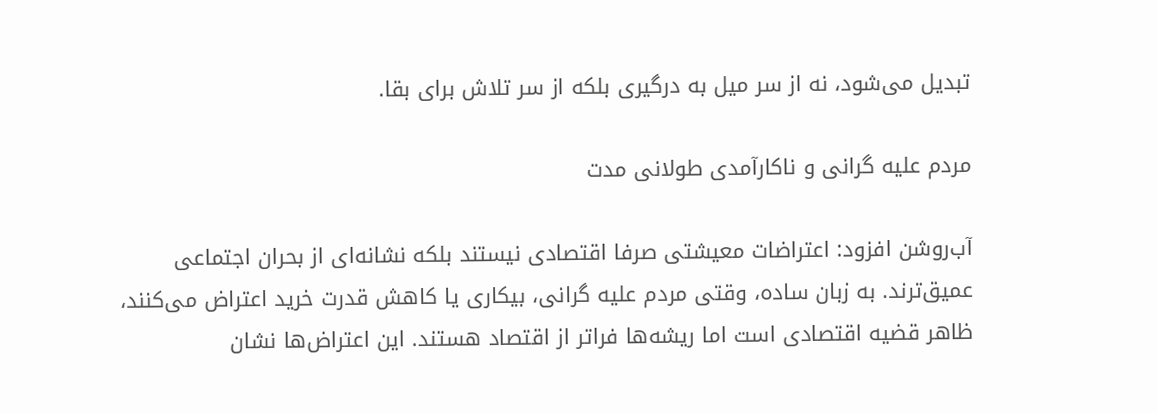تبدیل می‌شود، نه از سر میل به درگیری بلکه از سر تلاش برای بقا.

مردم علیه گرانی و ناکارآمدی طولانی مدت

آب‌روشن افزود: اعتراضات معیشتی صرفا اقتصادی نیستند بلکه نشانه‌ای از بحران اجتماعی عمیق‌ترند. به زبان ساده، وقتی مردم علیه گرانی، بیکاری یا کاهش قدرت خرید اعتراض می‌کنند، ظاهر قضیه اقتصادی است اما ریشه‌ها فراتر از اقتصاد هستند. این اعتراض‌ها نشان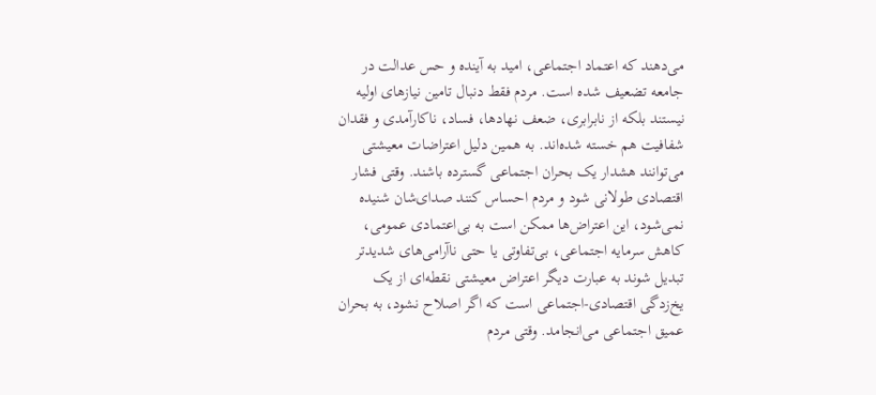می‌دهند که اعتماد اجتماعی، امید به آینده و حس عدالت در جامعه تضعیف شده است. مردم فقط دنبال تامین نیازهای اولیه نیستند بلکه از نابرابری، ضعف نهادها، فساد، ناکارآمدی و فقدان شفافیت هم خسته شده‌اند. به همین دلیل اعتراضات معیشتی می‌توانند هشدار یک بحران اجتماعی گسترده باشند. وقتی فشار اقتصادی طولانی شود و مردم احساس کنند صدای‌شان شنیده نمی‌شود، این اعتراض‌ها ممکن است به بی‌اعتمادی عمومی، کاهش سرمایه اجتماعی، بی‌تفاوتی یا حتی ناآرامی‌های شدیدتر تبدیل شوند به عبارت دیگر اعتراض معیشتی نقطه‌ای از یک یخ‌زدگی اقتصادی-اجتماعی است که اگر اصلاح نشود، به بحران عمیق اجتماعی می‌انجامد. وقتی مردم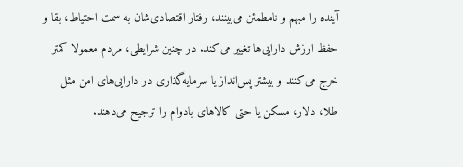آینده را مبهم و نامطمئن می‌بینند، رفتار اقتصادی‌شان به سمت احتیاط، بقا و حفظ ارزش دارایی‌ها تغییر می‌کند. در چنین شرایطی، مردم معمولا کمتر خرج می‌کنند و بیشتر پس‌انداز یا سرمایه‌گذاری در دارایی‌های امن مثل طلا، دلار، مسکن یا حتی کالاهای بادوام را ترجیح می‌دهند.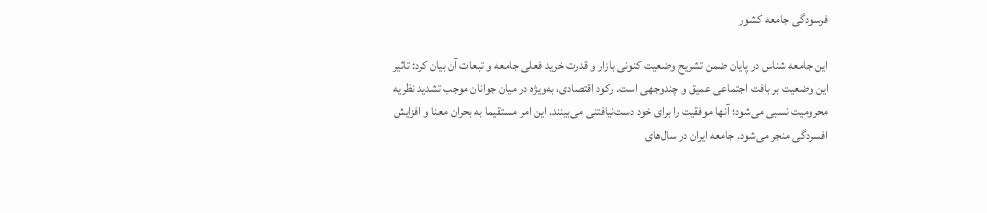فرسودگی جامعه کشور

این جامعه شناس در پایان ضمن تشریح وضعیت کنونی بازار و قدرت خرید فعلی جامعه و تبعات آن بیان کرد: تاثیر این وضعیت بر بافت اجتماعی عمیق و چندوجهی است. رکود اقتصادی، به‌ویژه در میان جوانان موجب تشدید نظریه محرومیت نسبی می‌شود؛ آنها موفقیت را برای خود دست‌نیافتنی می‌بینند. این امر مستقیما به بحران معنا و افزایش افسردگی منجر می‌شود. جامعه ایران در سال‌های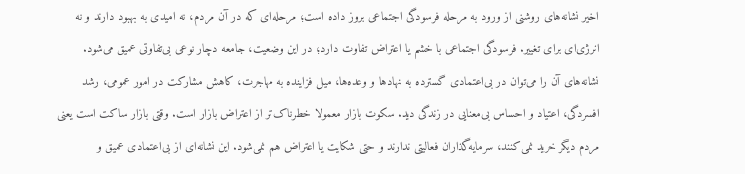اخیر نشانه‌های روشنی از ورود به مرحله فرسودگی اجتماعی بروز داده است؛ مرحله‌ای که در آن مردم، نه امیدی به بهبود دارند و نه انرژی‌ای برای تغییر. فرسودگی اجتماعی با خشم یا اعتراض تفاوت دارد؛ در این وضعیت، جامعه دچار نوعی بی‌تفاوتی عمیق می‌شود. نشانه‌های آن را می‌توان در بی‌اعتمادی گسترده به نهادها و وعده‌ها، میل فزاینده به مهاجرت، کاهش مشارکت در امور عمومی، رشد افسردگی، اعتیاد و احساس بی‌معنایی در زندگی دید. سکوت بازار معمولا خطرناک‌تر از اعتراض بازار است. وقتی بازار ساکت است یعنی مردم دیگر خرید نمی‌کنند، سرمایه‌گذاران فعالیتی ندارند و حتی شکایت یا اعتراض هم نمی‌شود. این نشانه‌ای از بی‌اعتمادی عمیق و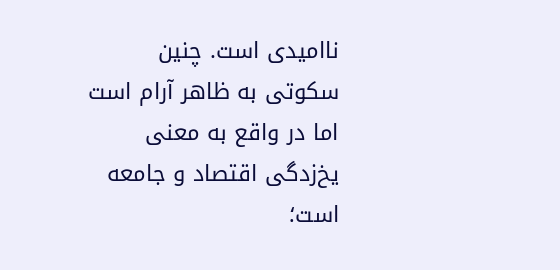ناامیدی است. چنین سکوتی به ظاهر آرام است اما در واقع به معنی یخ‌زدگی اقتصاد و جامعه است؛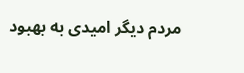مردم دیگر امیدی به بهبود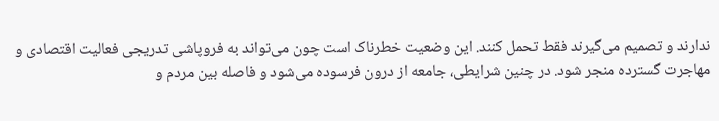ندارند و تصمیم می‌گیرند فقط تحمل کنند. این وضعیت خطرناک است چون می‌تواند به فروپاشی تدریجی فعالیت اقتصادی و مهاجرت گسترده منجر شود. در چنین شرایطی، جامعه از درون فرسوده می‌شود و فاصله بین مردم و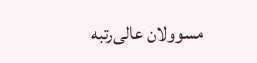مسوولان عالی‌رتبه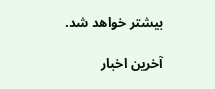بیشتر خواهد شد.

آخرین اخبار